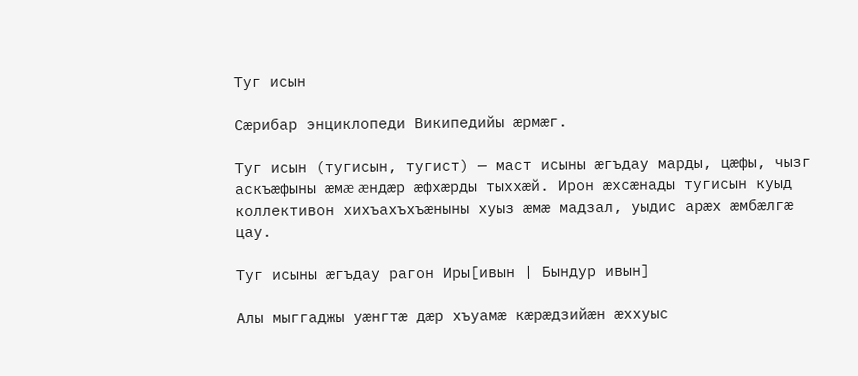Туг исын

Сæрибар энциклопеди Википедийы æрмæг.

Туг исын (тугисын, тугист) — маст исыны æгъдау марды, цæфы, чызг аскъæфыны æмæ æндæр æфхæрды тыххæй. Ирон æхсæнады тугисын куыд коллективон хихъахъхъæныны хуыз æмæ мадзал, уыдис арæх æмбæлгæ цау.

Туг исыны æгъдау рагон Иры[ивын | Бындур ивын]

Алы мыггаджы уæнгтæ дæр хъуамæ кæрæдзийæн æххуыс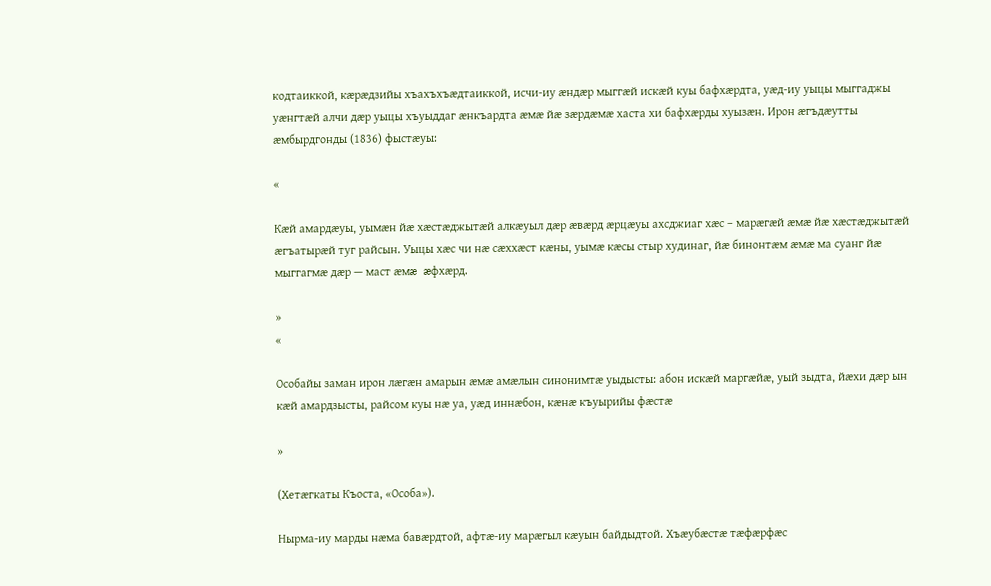кодтаиккой, кæрæдзийы хъахъхъæдтаиккой, исчи-иу æндæр мыггæй искæй куы бафхæрдта, уæд-иу уыцы мыггаджы уæнгтæй алчи дæр уыцы хъуыддаг æнкъардта æмæ йæ зæрдæмæ хаста хи бафхæрды хуызæн. Ирон æгъдæутты æмбырдгонды (1836) фыстæуы:

«

Кæй амардæуы, уымæн йæ хæстæджытæй алкæуыл дæр æвæрд æрцæуы ахсджиаг хæс – марæгæй æмæ йæ хæстæджытæй æгъатырæй туг райсын. Уыцы хæс чи нæ сæххæст кæны, уымæ кæсы стыр худинаг, йæ бинонтæм æмæ ма суанг йæ мыггагмæ дæр — маст æмæ æфхæрд.

»
«

Особайы заман ирон лæгæн амарын æмæ амæлын синонимтæ уыдысты: абон искæй маргæйæ, уый зыдта, йæхи дæр ын кæй амардзысты, райсом куы нæ уа, уæд иннæбон, кæнæ къуырийы фæстæ

»

(Хетæгкаты Къоста, «Особа»).

Нырма-иу марды нæма бавæрдтой, афтæ-иу марæгыл кæуын байдыдтой. Хъæубæстæ тæфæрфæс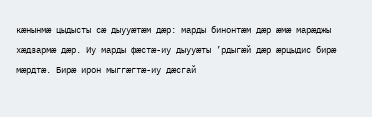кæнынмæ цыдысты сæ дыууæтæм дæр: марды бинонтæм дæр æмæ марæджы хæдзармæ дæр. Иу марды фæстæ-иу дыууæты ’рдыгæй дæр æрцыдис бирæ мæрдтæ. Бирæ ирон мыггæгтæ-иу дæсгай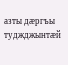азты дæргъы туджджынтæй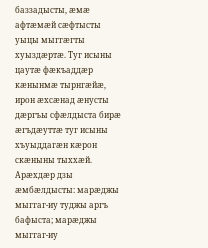баззадысты, æмæ афтæмæй сæфтысты уыцы мыггæгты хуыздæртæ. Туг исыны цаутæ фæкъаддæр кæнынмæ тырнгæйæ, ирон æхсæнад æнусты дæргъы сфæлдыста бирæ æгъдæуттæ туг исыны хъуыддагæн кæрон скæныны тыххæй. Арæхдæр дзы æмбæлдысты: марæджы мыггаг-иу туджы аргъ бафыста; марæджы мыггаг-иу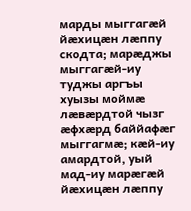марды мыггагæй йæхицæн лæппу скодта; марæджы мыггагæй-иу туджы аргъы хуызы моймæ лæвæрдтой чызг æфхæрд баййафæг мыггагмæ; кæй-иу амардтой, уый мад-иу марæгæй йæхицæн лæппу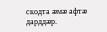скодта æмæ афтæ дарддæр.